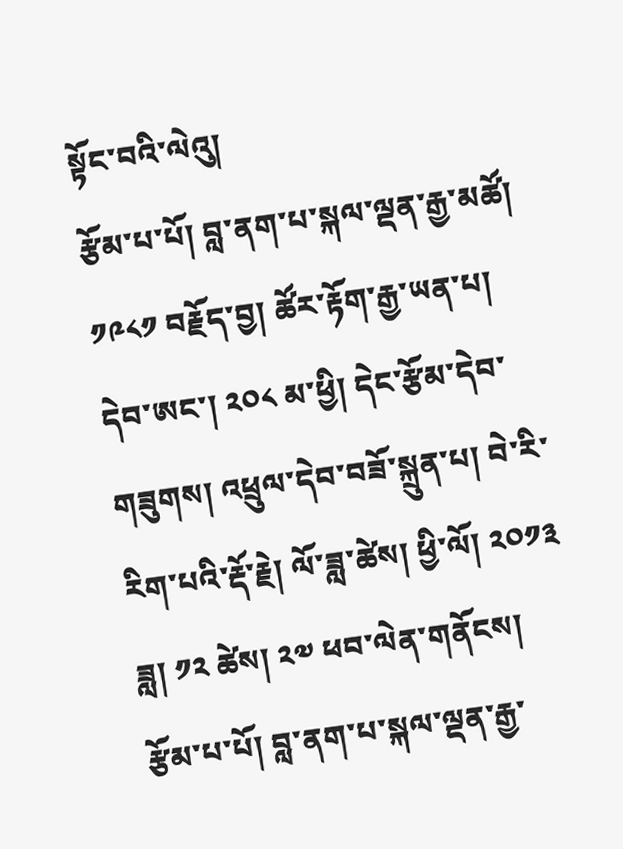སྟོང་བའི་ལེའུ།
རྩོམ་པ་པོ། བླ་ནག་པ་སྐལ་ལྡན་རྒྱ་མཚོ། ༡༩༨༡ བརྗོད་བྱ། ཚོར་རྟོག་རྒྱ་ཡན་པ། དེབ་ཨང་། ༢༠༨ མ་ཕྱི། དེང་རྩོམ་དེབ་གཟུགས། འཕྲུལ་དེབ་བཟོ་སྐྲུན་པ། བེ་རི་རིག་པའི་རྡོ་རྗེ། ལོ་ཟླ་ཚེས། ཕྱི་ལོ། ༢༠༡༣ ཟླ། ༡༢ ཚེས། ༢༧ ཕབ་ལེན་གནོངས།
རྩོམ་པ་པོ། བླ་ནག་པ་སྐལ་ལྡན་རྒྱ་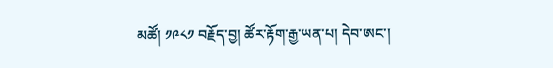མཚོ། ༡༩༨༡ བརྗོད་བྱ། ཚོར་རྟོག་རྒྱ་ཡན་པ། དེབ་ཨང་།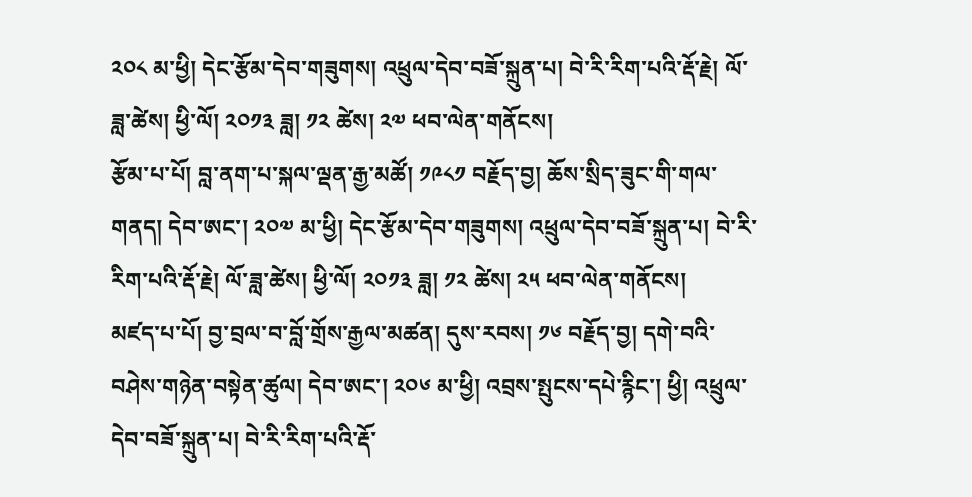༢༠༨ མ་ཕྱི། དེང་རྩོམ་དེབ་གཟུགས། འཕྲུལ་དེབ་བཟོ་སྐྲུན་པ། བེ་རི་རིག་པའི་རྡོ་རྗེ། ལོ་ཟླ་ཚེས། ཕྱི་ལོ། ༢༠༡༣ ཟླ། ༡༢ ཚེས། ༢༧ ཕབ་ལེན་གནོངས།
རྩོམ་པ་པོ། བླ་ནག་པ་སྐལ་ལྡན་རྒྱ་མཚོ། ༡༩༨༡ བརྗོད་བྱ། ཆོས་སྲིད་ཟུང་གི་གལ་གནད། དེབ་ཨང་། ༢༠༧ མ་ཕྱི། དེང་རྩོམ་དེབ་གཟུགས། འཕྲུལ་དེབ་བཟོ་སྐྲུན་པ། བེ་རི་རིག་པའི་རྡོ་རྗེ། ལོ་ཟླ་ཚེས། ཕྱི་ལོ། ༢༠༡༣ ཟླ། ༡༢ ཚེས། ༢༥ ཕབ་ལེན་གནོངས།
མཛད་པ་པོ། བྱ་བྲལ་བ་བློ་གྲོས་རྒྱལ་མཚན། དུས་རབས། ༡༦ བརྗོད་བྱ། དགེ་བའི་བཤེས་གཉེན་བསྟེན་ཚུལ། དེབ་ཨང་། ༢༠༦ མ་ཕྱི། འབྲས་སྤུངས་དཔེ་རྙིང་། ཕྱི། འཕྲུལ་དེབ་བཟོ་སྐྲུན་པ། བེ་རི་རིག་པའི་རྡོ་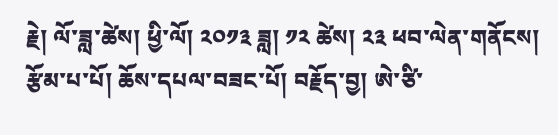རྗེ། ལོ་ཟླ་ཚེས། ཕྱི་ལོ། ༢༠༡༣ ཟླ། ༡༢ ཚེས། ༢༣ ཕབ་ལེན་གནོངས།
རྩོམ་པ་པོ། ཆོས་དཔལ་བཟང་པོ། བརྗོད་བྱ། ཨེ་ཙི་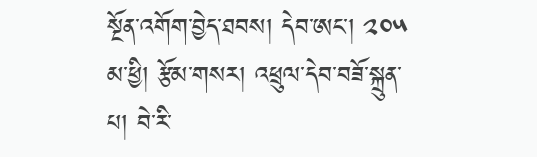སྔོན་འགོག་བྱེད་ཐབས། དེབ་ཨང་། ༢༠༥ མ་ཕྱི། རྩོམ་གསར། འཕྲུལ་དེབ་བཟོ་སྐྲུན་པ། བེ་རི་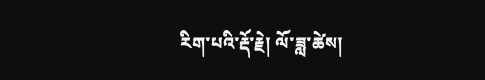རིག་པའི་རྡོ་རྗེ། ལོ་ཟླ་ཚེས།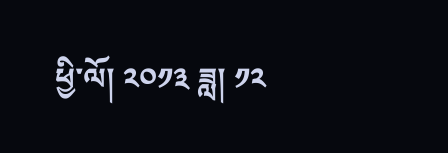ཕྱི་ལོ། ༢༠༡༣ ཟླ། ༡༢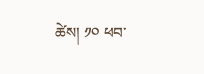ཚེས། ༡༠ ཕབ་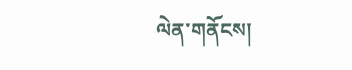ལེན་གནོངས།